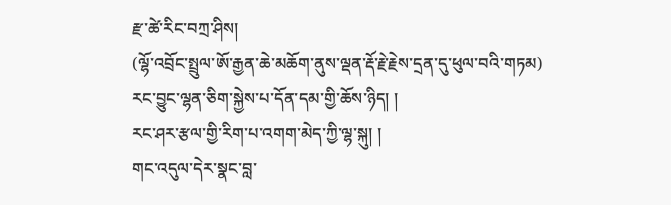རྫ་ཚེ་རིང་བཀྲ་ཤིས།
(ལྷོ་འབྲོང་སྤྲུལ་ཨོ་རྒྱན་ཆེ་མཆོག་ནུས་ལྡན་རྡོ་རྗེ་རྗེས་དྲན་དུ་ཕུལ་བའི་གཏམ)
རང་བྱུང་ལྷན་ཅིག་སྐྱེས་པ་དོན་དམ་གྱི་ཆོས་ཉིད། །
རང་ཤར་རྩལ་གྱི་རིག་པ་འགག་མེད་ཀྱི་ལྷ་སྐུ། །
གང་འདུལ་དེར་སྣང་བླ་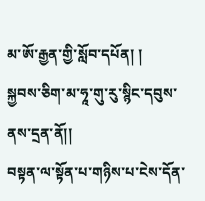མ་ཨོ་རྒྱན་གྱི་སློབ་དཔོན། །
སྐྱབས་ཅིག་མ་ཧཱ་གུ་རུ་སྙིང་དབུས་ནས་དྲན་ནོ།།
བསྟན་ལ་སྟོན་པ་གཉིས་པ་ངེས་དོན་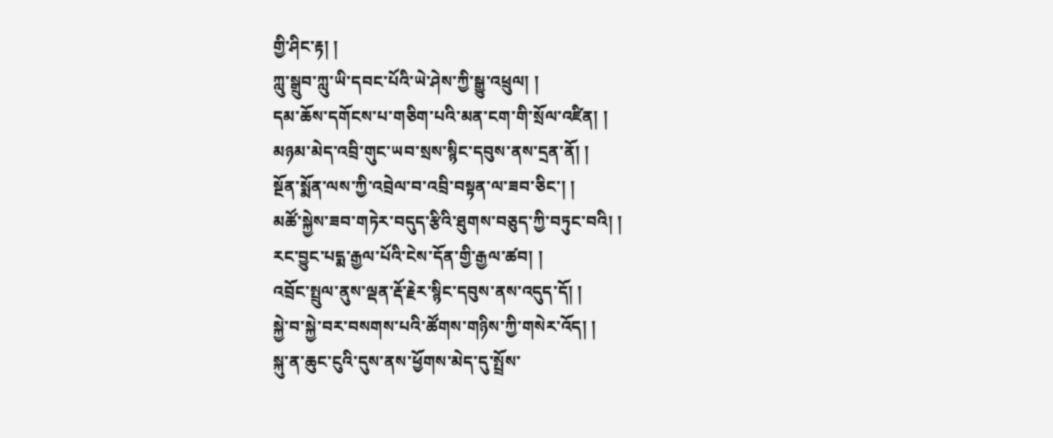གྱི་ཤིང་རྟ། །
ཀླུ་སྒྲུབ་ཀླུ་ཡི་དབང་པོའི་ཡེ་ཤེས་ཀྱི་སྒྱུ་འཕྲུལ། །
དམ་ཆོས་དགོངས་པ་གཅིག་པའི་མན་ངག་གི་སྲོལ་འཛིན། །
མཉམ་མེད་འབྲི་གུང་ཡབ་སྲས་སྙིང་དབུས་ནས་དྲན་ནོ། །
སྔོན་སྨོན་ལས་ཀྱི་འབྲེལ་བ་འབྲི་བསྟན་ལ་ཟབ་ཅིང་། །
མཚོ་སྐྱེས་ཟབ་གཏེར་བདུད་རྩིའི་ཐུགས་བཅུད་ཀྱི་བཏུང་བའི། །
རང་བྱུང་པདྨ་རྒྱལ་པོའི་ངེས་དོན་གྱི་རྒྱལ་ཚབ། །
འབྲོང་སྤྲུལ་ནུས་ལྡན་རྡོ་རྗེར་སྙིང་དབུས་ནས་འདུད་དོ། །
སྐྱེ་བ་སྐྱེ་བར་བསགས་པའི་ཚོགས་གཉིས་ཀྱི་གསེར་འོད། །
སྐུ་ན་ཆུང་ངུའི་དུས་ནས་ཕྱོགས་མེད་དུ་སྤྲོས་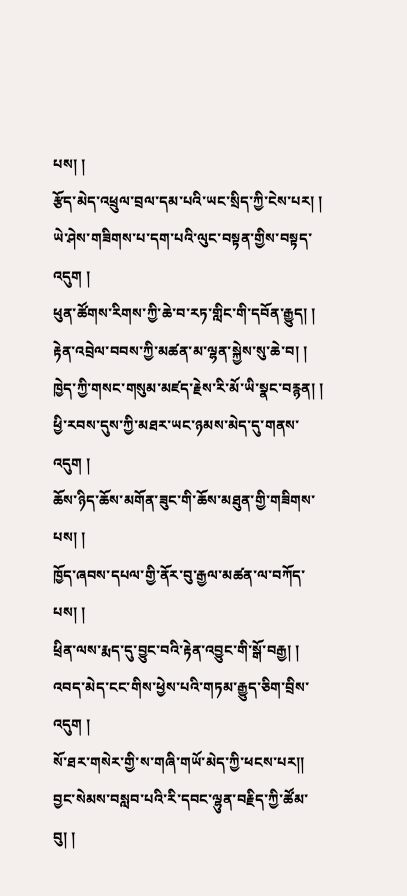པས། །
རྩོད་མེད་འཕྲུལ་བྲལ་དམ་པའི་ཡང་སྲིད་ཀྱི་ངེས་པར། །
ཡེ་ཤེས་གཟིགས་པ་དག་པའི་ལུང་བསྟན་གྱིས་བསྟད་འདུག །
ཕུན་ཚོགས་རིགས་ཀྱི་ཆེ་བ་རཏ་གླིང་གི་དབོན་རྒྱུད། །
རྟེན་འབྲེལ་བབས་ཀྱི་མཚན་མ་ལྷན་སྐྱེས་སུ་ཆེ་བ། །
ཁྱེད་ཀྱི་གསང་གསུམ་མཛད་རྗེས་རི་མོ་ཡི་སྣང་བརྙན། །
ཕྱི་རབས་དུས་ཀྱི་མཐར་ཡང་ཉམས་མེད་དུ་གནས་འདུག །
ཆོས་ཉིད་ཆོས་མགོན་ཟུང་གི་ཆོས་མཐུན་གྱི་གཟིགས་པས། །
ཁྱོད་ཞབས་དཔལ་གྱི་ནོར་བུ་རྒྱལ་མཚན་ལ་བཀོད་པས། །
ཕྲིན་ལས་རྨད་དུ་བྱུང་བའི་རྟེན་འབྱུང་གི་སྒོ་བརྒྱ། །
འབད་མེད་ངང་གིས་ཕྱེས་པའི་གཏམ་རྒྱུད་ཅིག་བྲིས་འདུག །
སོ་ཐར་གསེར་གྱི་ས་གཞི་གཡོ་མེད་ཀྱི་ཕངས་པར།།
བྱང་སེམས་བསླབ་པའི་རི་དབང་ལྷུན་བརྗིད་ཀྱི་ཚོམ་བུ། །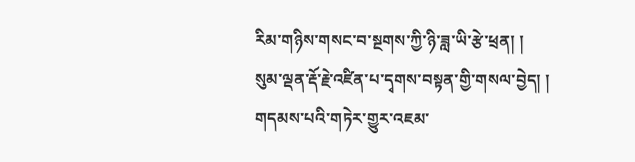རིམ་གཉིས་གསང་བ་སྔགས་ཀྱི་ཉི་ཟླ་ཡི་རྩེ་ཕྲན། །
སུམ་ལྡན་རྡོ་རྗེ་འཛིན་པ་དྭགས་བསྟན་གྱི་གསལ་བྱེད། །
གདམས་པའི་གཏེར་གྱུར་འཇམ་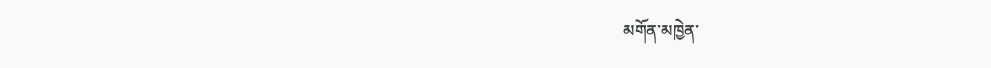མགོན་མཁྱེན་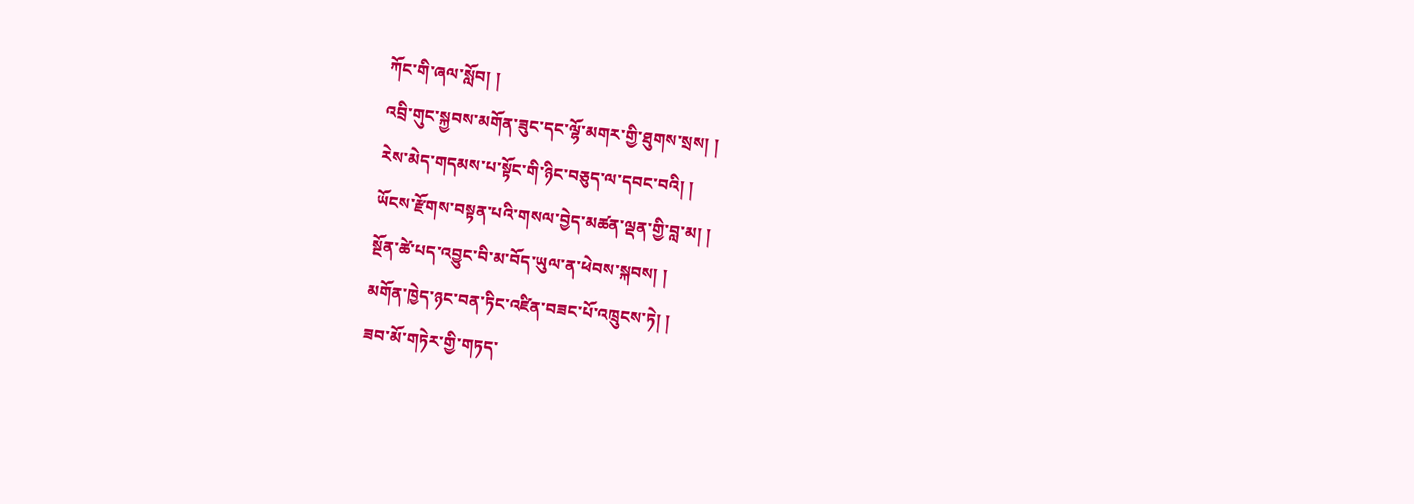ཀོང་གི་ཞལ་སློབ། །
འབྲི་གུང་སྐྱབས་མགོན་ཟུང་དང་ལྷོ་མགར་གྱི་ཐུགས་སྲས། །
རེས་མེད་གདམས་པ་སྟོང་གི་ཉིང་བཅུད་ལ་དབང་བའི། །
ཡོངས་རྫོགས་བསྟན་པའི་གསལ་བྱེད་མཚན་ལྡན་གྱི་བླ་མ། །
སྔོན་ཚེ་པད་འབྱུང་བི་མ་བོད་ཡུལ་ན་ཕེབས་སྐབས། །
མགོན་ཁྱེད་ཉང་བན་ཏིང་འཛིན་བཟང་པོ་འཁྲུངས་ཏེ། །
ཟབ་མོ་གཏེར་གྱི་གཏད་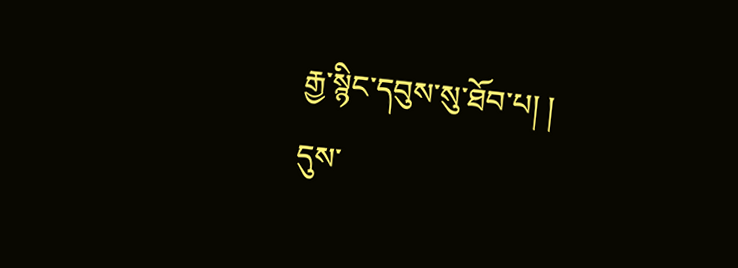རྒྱ་སྙིང་དབུས་སུ་ཐོབ་པ། །
དུས་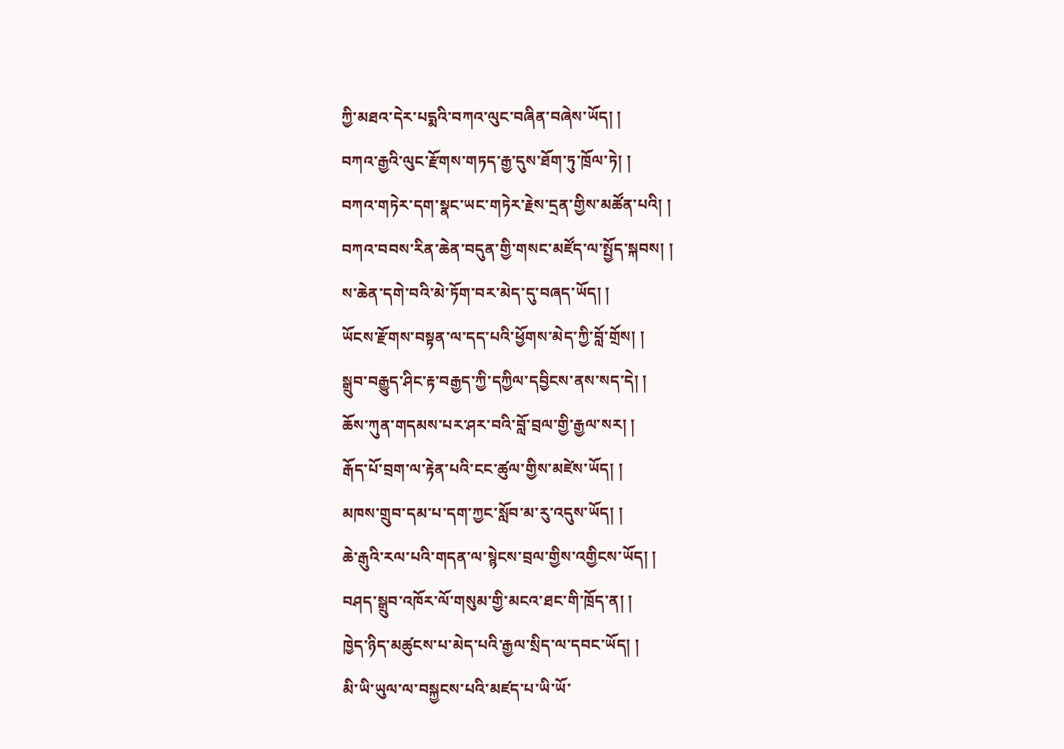ཀྱི་མཐའ་དེར་པདྨའི་བཀའ་ལུང་བཞིན་བཞེས་ཡོད། །
བཀའ་རྒྱའི་ལུང་རྫོགས་གཏད་རྒྱ་དུས་ཐོག་ཏུ་ཁྲོལ་ཏེ། །
བཀའ་གཏེར་དག་སྣང་ཡང་གཏེར་རྗེས་དྲན་གྱིས་མཚོན་པའི། །
བཀའ་བབས་རིན་ཆེན་བདུན་གྱི་གསང་མཛོད་ལ་སྤྱོད་སྐབས། །
ས་ཆེན་དགེ་བའི་མེ་ཏོག་བར་མེད་དུ་བཞད་ཡོད། །
ཡོངས་རྫོགས་བསྟན་ལ་དད་པའི་ཕྱོགས་མེད་ཀྱི་བློ་གྲོས། །
སྒྲུབ་བརྒྱུད་ཤིང་རྟ་བརྒྱད་ཀྱི་དཀྱིལ་དབྱིངས་ནས་སད་དེ། །
ཆོས་ཀུན་གདམས་པར་ཤར་བའི་བློ་བྲལ་གྱི་རྒྱལ་སར། །
རྒོད་པོ་བྲག་ལ་རྟེན་པའི་ངང་ཚུལ་གྱིས་མཛེས་ཡོད། །
མཁས་གྲུབ་དམ་པ་དག་ཀྱང་སློབ་མ་རུ་འདུས་ཡོད། །
ཆེ་རྒུའི་རལ་པའི་གདན་ལ་སྙེངས་བྲལ་གྱིས་འགྱིངས་ཡོད། །
བཤད་སྒྲུབ་འཁོར་ལོ་གསུམ་གྱི་མངའ་ཐང་གི་ཁྲོད་ན། །
ཁྱེད་ཉིད་མཚུངས་པ་མེད་པའི་རྒྱལ་སྲིད་ལ་དབང་ཡོད། །
མི་ཡི་ཡུལ་ལ་བསྐྱངས་པའི་མཛད་པ་ཡི་ཡོ་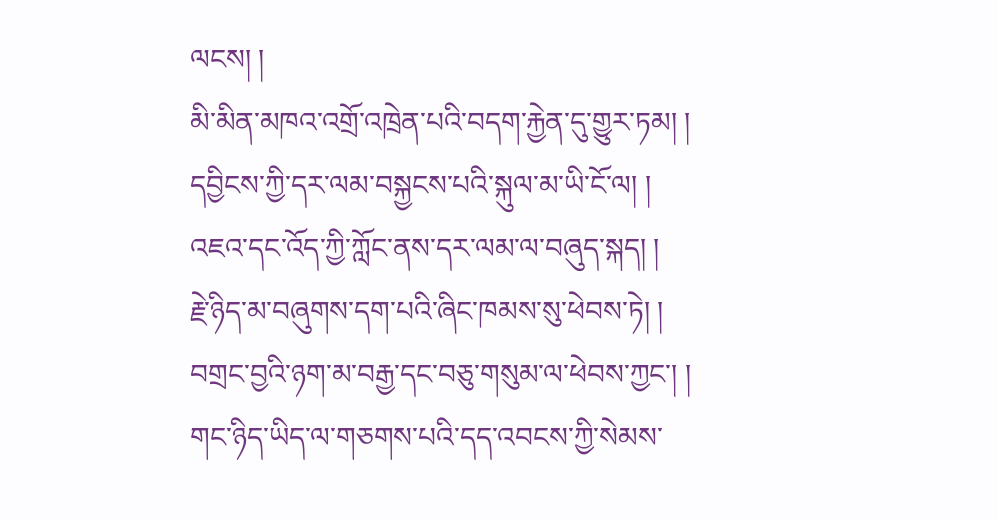ལངས། །
མི་མིན་མཁའ་འགྲོ་འཁྲེན་པའི་བདག་རྐྱེན་དུ་གྱུར་ཏམ། །
དབྱིངས་ཀྱི་དར་ལམ་བསྐྱངས་པའི་སྐུལ་མ་ཡི་ངོ་ལ། །
འཇའ་དང་འོད་ཀྱི་ཀློང་ནས་དར་ལམ་ལ་བཞུད་སྐད། །
རྗེ་ཉིད་མ་བཞུགས་དག་པའི་ཞིང་ཁམས་སུ་ཕེབས་ཏེ། །
བགྲང་བྱའི་ཉག་མ་བརྒྱ་དང་བཅུ་གསུམ་ལ་ཕེབས་ཀྱང་། །
གང་ཉིད་ཡིད་ལ་གཅགས་པའི་དད་འབངས་ཀྱི་སེམས་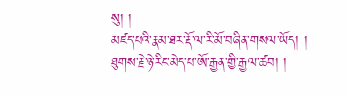སུ། །
མཛད་པའི་རྣམ་ཐར་རྡོ་ལ་རི་མོ་བཞིན་གསལ་ཡོད། །
ཐུགས་རྗེ་ཉེ་རིང་མེད་པ་ཨོ་རྒྱན་གྱི་རྒྱལ་ཚབ། །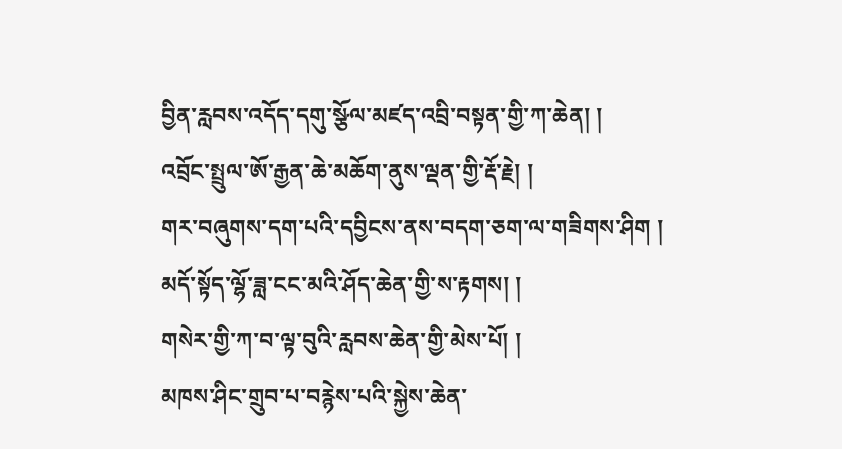བྱིན་རླབས་འདོད་དགུ་སྩོལ་མཛད་འབྲི་བསྟན་གྱི་ཀ་ཆེན། །
འབྲོང་སྤྲུལ་ཨོ་རྒྱན་ཆེ་མཆོག་ནུས་ལྡན་གྱི་རྡོ་རྗེ། །
གར་བཞུགས་དག་པའི་དབྱིངས་ནས་བདག་ཅག་ལ་གཟིགས་ཤིག །
མདོ་སྟོད་ལྷོ་ཟླ་ངང་མའི་ཤོད་ཆེན་གྱི་ས་རྟགས། །
གསེར་གྱི་ཀ་བ་ལྟ་བུའི་རླབས་ཆེན་གྱི་མེས་པོ། །
མཁས་ཤིང་གྲུབ་པ་བརྙེས་པའི་སྐྱེས་ཆེན་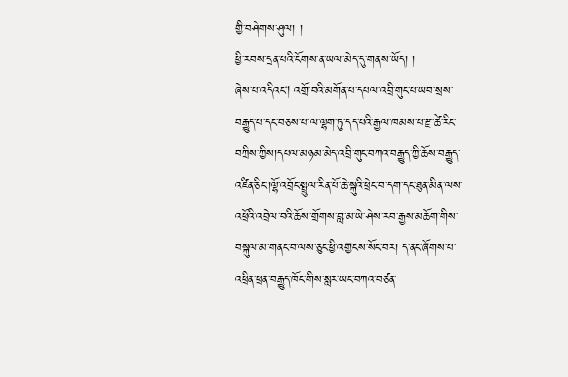གྱི་བཤེགས་ཤུལ། །
ཕྱི་རབས་དྲན་པའི་ངོགས་ན་ཡལ་མེད་དུ་གནས་ཡོད། །
ཞེས་པ་འདིའང། འགྲོ་བའི་མགོན་པ་དཔལ་འབྲི་གུང་པ་ཡབ་སྲས་བརྒྱུད་པ་དང་བཅས་པ་ལ་ལྷག་ཏུ་དད་པའི་རྒྱལ་ཁམས་པ་རྫ་ཚེ་རིང་བཀྲིས་ཀྱིས།དཔལ་མཉམ་མེད་འབྲི་གུང་བཀའ་བརྒྱུད་ཀྱི་ཆོས་བརྒྱུད་འཛིན་ཅིང་།ལྷོ་འབྲོང་སྤྲུལ་རིན་པོ་ཆེ་སྐུའི་ཕྲེང་བ་དག་དང་ཐུན་མིན་ལས་འཕྲོའི་འབྲེལ་བའི་ཆོས་གྲོགས་བླ་མ་ཡེ་ཤེས་རབ་རྒྱས་མཆོག་གིས་བསྐུལ་མ་གནང་བ་ལས་ཅུང་ཕྱི་འགྱངས་སོང་བར། ད་ནང་ཞོགས་པ་འཕྲིན་ཕྲན་བརྒྱུད་ཁོང་གིས་སླར་ཡང་བཀའ་བཙན་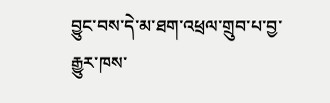བྱུང་བས་དེ་མ་ཐག་འཕྲལ་གྲུབ་པ་བྱ་རྒྱུར་ཁས་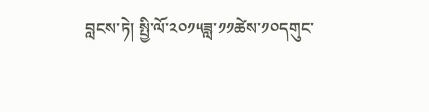བླངས་ཏེ། སྤྱི་ལོ་༢༠༡༥ཟླ་༡༡ཚེས་༡༠དགུང་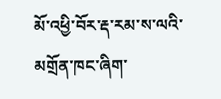མོ་འཕྱི་བོར་རྡ་རམ་ས་ལའི་མགྲོན་ཁང་ཞིག་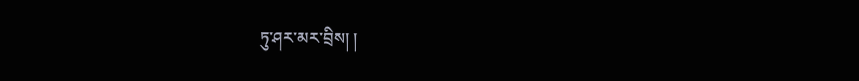ཏུ་ཤར་མར་བྲིས། །